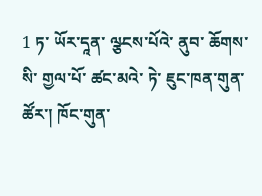1 ཏ་ ཡོར་དཱན་ ལྩངས་པོའེ་ ནུབ་ ཆོགས་སི་ གྱལ་པོ་ ཚང་མའེ་ ཏེ་ ཇུང་ཁན་གུན་ ཚོར་། ཁོང་གུན་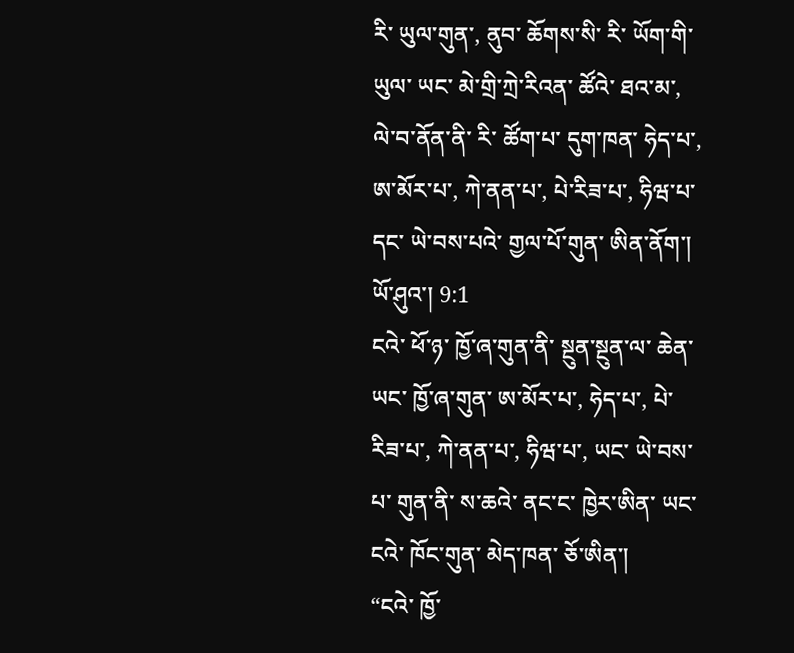རི་ ཡུལ་གུན་, ནུབ་ ཆོགས་སི་ རི་ ཡོག་གི་ ཡུལ་ ཡང་ མེ་གྲི་ཀྲེ་རིའན་ ཚོའེ་ ཐའ་མ་, ལེ་བ་ནོན་ནི་ རི་ ཚོག་པ་ དུག་ཁན་ ཧེད་པ་, ཨ་མོར་པ་, ཀེ་ནན་པ་, པེ་རིཟ་པ་, ཧིཝ་པ་ དང་ ཡེ་བས་པའེ་ གྱལ་པོ་གུན་ ཨིན་ནོག་།
ཡོ་ཤུའ་། 9:1
ངའེ་ ཕོ་ཉ་ ཁྱོ་ཞ་གུན་ནི་ སྔུན་སྔུན་ལ་ ཆེན་ ཡང་ ཁྱོ་ཞ་གུན་ ཨ་མོར་པ་, ཧེད་པ་, པེ་རིཟ་པ་, ཀེ་ནན་པ་, ཧིཝ་པ་, ཡང་ ཡེ་བས་པ་ གུན་ནི་ ས་ཆའེ་ ནང་ང་ ཁྱེར་ཨིན་ ཡང་ ངའེ་ ཁོང་གུན་ མེད་ཁན་ ཅོ་ཨིན་།
“ངའེ་ ཁྱོ་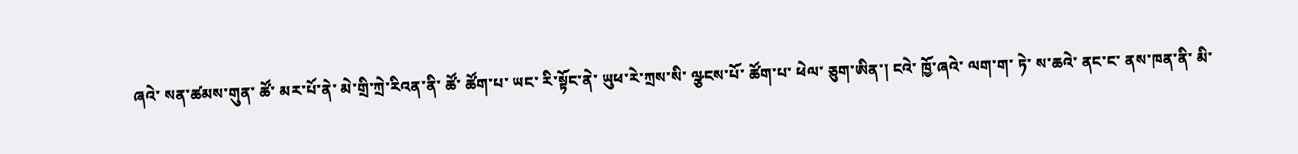ཞའེ་ སན་ཚམས་གུན་ ཚོ་ མར་པོ་ནེ་ མེ་གྲི་ཀྲེ་རིའན་ནི་ ཚོ་ ཚོག་པ་ ཡང་ རི་སྟོང་ནེ་ ཡུཕ་རེ་ཀྲས་སི་ ལྩངས་པོ་ ཚོག་པ་ ཕེལ་ ཅུག་ཨིན་། ངའེ་ ཁྱོ་ཞའེ་ ལག་ག་ ཏེ་ ས་ཆའེ་ ནང་ང་ ནས་ཁན་ནི་ མི་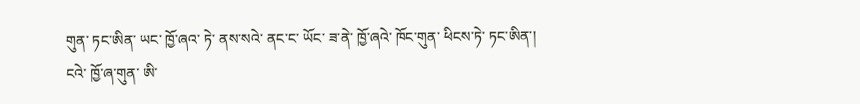གུན་ ཏང་ཨིན་ ཡང་ ཁྱོ་ཞའ་ ཏེ་ ནས་སའེ་ ནང་ང་ ཡོང་ ཟ་ནེ་ ཁྱོ་ཞའེ་ ཁོང་གུན་ ཕིངས་ཏེ་ ཏང་ཨིན་།
ངའེ་ ཁྱོ་ཞ་གུན་ ཨི་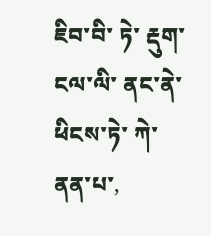ཇིབ་བི་ ཏེ་ རྡུག་ངལ་ལི་ ནང་ནེ་ ཕིངས་ཏེ་ ཀེ་ནན་པ་,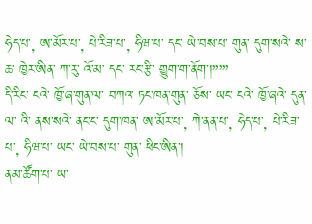ཧེད་པ་, ཨ་མོར་པ་, པེ་རིཟ་པ་, ཧིཝ་པ་ དང་ ཡེ་བས་པ་ གུན་ དུག་སའེ་ ས་ཆ་ ཁྱེར་ཨིན་ ཀ་རུ་ འོ་མ་ དང་ རང་རྩི་ གྱུག་ག་ནོག་།”’”
དི་རིང་ ངའེ་ ཁྱོ་ཞ་གུན་ལ་ བཀའ་ ཏང་ཁན་གུན་ ཅོས་ ཡང་ ངའེ་ ཁྱོ་ཞའེ་ དུན་ལ་ འི་ ནས་སའེ་ ནང་ང་ དུག་ཁན་ ཨ་མོར་པ་, ཀེ་ནན་པ་, ཧེད་པ་, པེ་རིཟ་པ་, ཧིཝ་པ་ ཡང་ ཡེ་བས་པ་ གུན་ ཕིང་ཨིན་།
ནམ་ཚོག་པ་ ཡ་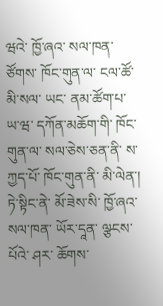ཝའེ་ ཁྱོ་ཞའ་ སལ་ཁན་ ཙོགས་ ཁོང་གུན་ལ་ ངལ་ཚོ་ མི་སལ་ ཡང་ ནམ་ཚོག་པ་ ཡ་ཝ་ དཀོན་མཆོག་གི་ ཁོང་གུན་ལ་ སལ་ཅེས་ཅན་ནི་ ས་ཀྱད་པོ་ ཁོང་གུན་ནི་ མི་ལེན་། ཏེ་སྟིང་ནེ་ མོ་ཟེས་སི་ ཁྱོ་ཞའ་ སལ་ཁན་ ཡོར་དཱན་ ལྩངས་པོའེ་ ཤར་ ཆོགས་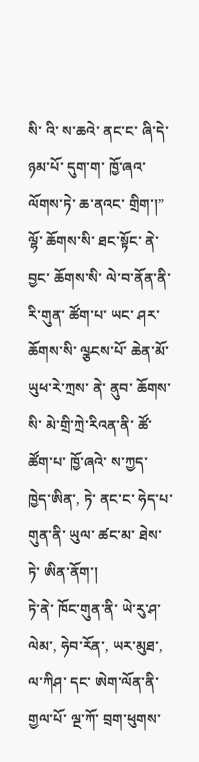སི་ འི་ ས་ཆའེ་ ནང་ང་ ཞི་དེ་ ཉམ་པོ་ དུག་ག་ ཁྱོ་ཞའ་ ལོགས་ཏེ་ ཆ་ནའང་ གྲིག་།”
ལྷོ་ ཆོགས་སི་ ཐང་སྟོང་ ནེ་ བྱང་ ཆོགས་སི་ ལེ་བ་ནོན་ནི་ རི་གུན་ ཚོག་པ་ ཡང་ ཤར་ ཆོགས་སི་ ལྩངས་པོ་ ཆེན་མོ་ ཡུཕ་རེ་ཀྲས་ ནེ་ ནུབ་ ཆོགས་སི་ མེ་གྲི་ཀྲེ་རིའན་ནི་ ཚོ་ ཚོག་པ་ ཁྱོ་ཞའེ་ ས་ཀྱད་ ཁྱེད་ཨིན་, ཏེ་ ནང་ང་ ཧེད་པ་གུན་ནི་ ཡུལ་ ཚང་མ་ ཐེས་ཏེ་ ཨིན་ནོག་།
ཏེ་ནེ་ ཁོང་གུན་ནི་ ཡེ་རུ་ཤ་ལེམ་, ཧེབ་རོན་, ཡར་མུཐ་, ལ་ཀིཤ་ དང་ ཨེག་ལོན་ནི་ གྱལ་པོ་ ལྔ་ཀོ་ བྲག་ཕུགས་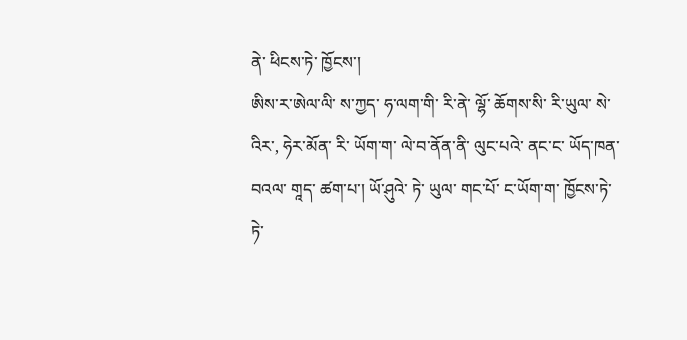ནེ་ ཕིངས་ཏེ་ ཁྱོངས་།
ཨིས་ར་ཨེལ་ལི་ ས་ཀྱད་ ཧ་ལག་གི་ རི་ནེ་ ལྷོ་ ཆོགས་སི་ རི་ཡུལ་ སེ་འིར་, ཧེར་མོན་ རི་ ཡོག་ག་ ལེ་བ་ནོན་ནི་ ལུང་པའེ་ ནང་ང་ ཡོད་ཁན་ བའལ་ གཱད་ ཚག་པ་། ཡོ་ཤུའེ་ ཏེ་ ཡུལ་ གང་པོ་ ང་ཡོག་ག་ ཁྱོངས་ཏེ་ ཏེ་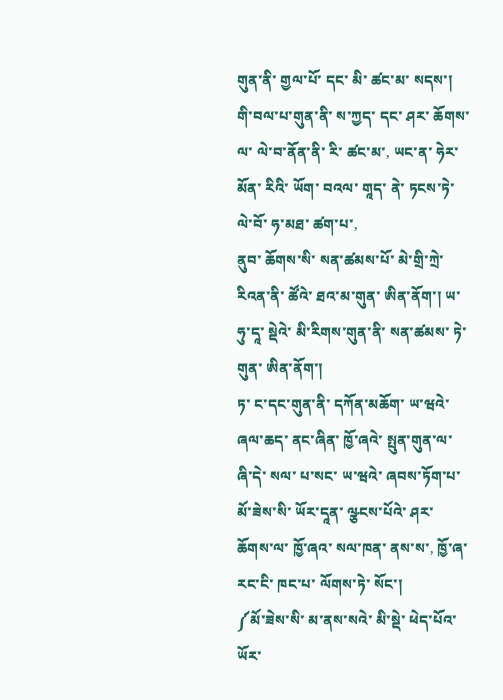གུན་ནི་ གྱལ་པོ་ དང་ མི་ ཚང་མ་ སདས་།
གི་བལ་པ་གུན་ནི་ ས་ཀྱད་ དང་ ཤར་ ཆོགས་ལ་ ལེ་བ་ནོན་ནི་ རི་ ཚང་མ་, ཡང་ན་ ཧེར་མོན་ རིའི་ ཡོག་ བའལ་ གཱད་ ནེ་ ཏངས་ཏེ་ ལེ་བོ་ ཧ་མཐ་ ཚག་པ་,
ནུབ་ ཆོགས་སི་ སན་ཚམས་པོ་ མེ་གྲི་ཀྲེ་རིའན་ནི་ ཚོའེ་ ཐའ་མ་གུན་ ཨིན་ནོག་། ཡ་ཧུ་དཱ་ སྡེའེ་ མི་རིགས་གུན་ནི་ སན་ཚམས་ ཏེ་གུན་ ཨིན་ནོག་།
ཏ་ ང་དང་གུན་ནི་ དཀོན་མཆོག་ ཡ་ཝའེ་ ཞལ་ཆད་ ནང་ཞིན་ ཁྱོ་ཞའེ་ སྤུན་གུན་ལ་ ཞི་དེ་ སལ་ པ་སང་ ཡ་ཝའེ་ ཞབས་ཏོག་པ་ མོ་ཟེས་སི་ ཡོར་དཱན་ ལྩངས་པོའེ་ ཤར་ ཆོགས་ལ་ ཁྱོ་ཞའ་ སལ་ཁན་ ནས་ས་, ཁྱོ་ཞ་རང་ངི་ ཁང་པ་ ལོགས་ཏེ་ སོང་།
༼མོ་ཟེས་སི་ མ་ནས་སའེ་ མི་སྡེ་ ཕེད་པོའ་ ཡོར་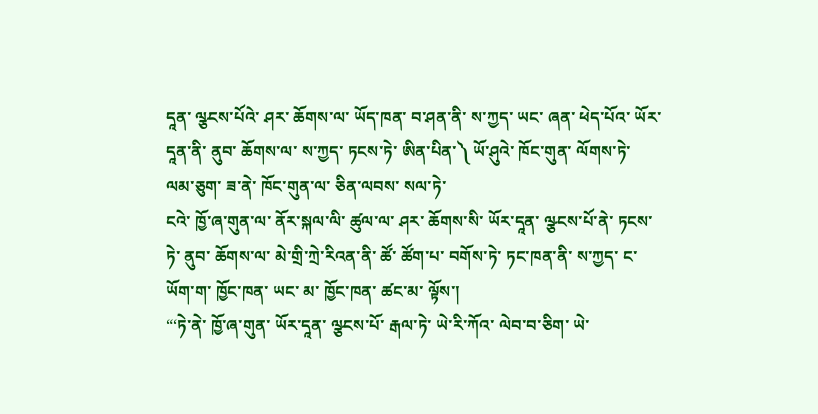དཱན་ ལྩངས་པོའེ་ ཤར་ ཆོགས་ལ་ ཡོད་ཁན་ བ་ཤན་ནི་ ས་ཀྱད་ ཡང་ ཞན་ ཕེད་པོའ་ ཡོར་དཱན་ནི་ ནུབ་ ཆོགས་ལ་ ས་ཀྱད་ ཏངས་ཏེ་ ཨིན་པིན་༽ ཡོ་ཤུའེ་ ཁོང་གུན་ ལོགས་ཏེ་ ལམ་ཅུག་ ཟ་ནེ་ ཁོང་གུན་ལ་ ཅིན་ལབས་ སལ་ཏེ་
ངའེ་ ཁྱོ་ཞ་གུན་ལ་ ནོར་སྐལ་ལི་ ཚུལ་ལ་ ཤར་ ཆོགས་སི་ ཡོར་དཱན་ ལྩངས་པོ་ནེ་ ཏངས་ཏེ་ ནུབ་ ཆོགས་ལ་ མེ་གྲི་ཀྲེ་རིའན་ནི་ ཚོ་ ཚོག་པ་ བགོས་ཏེ་ ཏང་ཁན་ནི་ ས་ཀྱད་ ང་ཡོག་ག་ ཁྱོང་ཁན་ ཡང་ མ་ ཁྱོང་ཁན་ ཚང་མ་ ལྟོས་།
“‘ཏེ་ནེ་ ཁྱོ་ཞ་གུན་ ཡོར་དཱན་ ལྩངས་པོ་ རྒལ་ཏེ་ ཡེ་རི་ཀོའ་ ལེབ་བ་ཅིག་ ཡེ་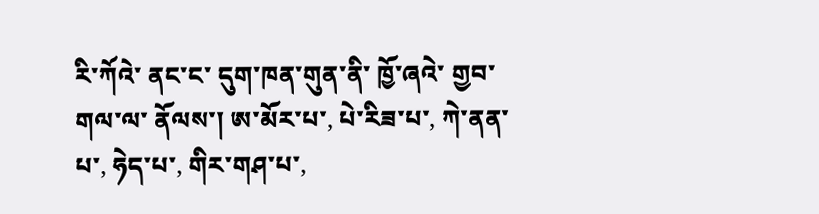རི་ཀོའེ་ ནང་ང་ དུག་ཁན་གུན་ནི་ ཁྱོ་ཞའེ་ གྱབ་གལ་ལ་ ནོལས་། ཨ་མོར་པ་, པེ་རིཟ་པ་, ཀེ་ནན་པ་, ཧེད་པ་, གིར་གཤ་པ་,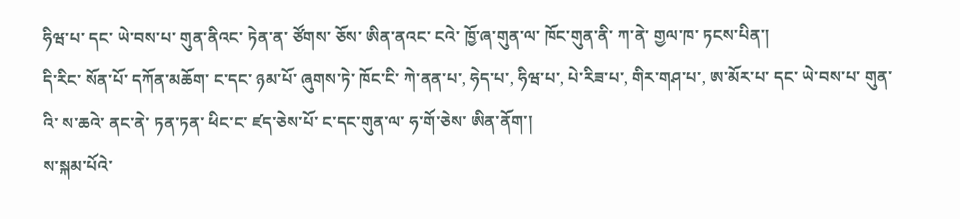ཧིཝ་པ་ དང་ ཡེ་བས་པ་ གུན་ནིའང་ ཏེན་ན་ ཙོགས་ ཅོས་ ཨིན་ནའང་ ངའེ་ ཁྱོ་ཞ་གུན་ལ་ ཁོང་གུན་ནི་ ཀ་ནེ་ གྱལ་ཁ་ ཏངས་པིན་།
དི་རིང་ སོན་པོ་ དཀོན་མཆོག་ ང་དང་ ཉམ་པོ་ ཞུགས་ཏེ་ ཁོང་ངི་ ཀེ་ནན་པ་, ཧེད་པ་, ཧིཝ་པ་, པེ་རིཟ་པ་, གིར་གཤ་པ་, ཨ་མོར་པ་ དང་ ཡེ་བས་པ་ གུན་ འི་ ས་ཆའེ་ ནང་ནེ་ ཏན་ཏན་ ཕིང་ང་ ཛད་ཅེས་པོ་ ང་དང་གུན་ལ་ ཧ་གོ་ཅེས་ ཨིན་ནོག་།
ས་སྐམ་པོའེ་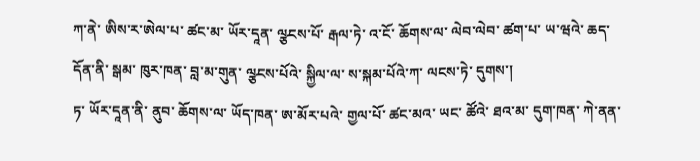ཀ་ནེ་ ཨིས་ར་ཨེལ་པ་ ཚང་མ་ ཡོར་དཱན་ ལྩངས་པོ་ རྒལ་ཏེ་ འ་ངོ་ ཆོགས་ལ་ ལེབ་ལེབ་ ཚག་པ་ ཡ་ཝའེ་ ཆད་དོན་ནི་ སྒམ་ ཁུར་ཁན་ བླ་མ་གུན་ ལྩངས་པོའེ་ སྐྱིལ་ལ་ ས་སྐམ་པོའེ་ཀ་ ལངས་ཏེ་ དུགས་།
ཏ་ ཡོར་དཱན་ནི་ ནུབ་ ཆོགས་ལ་ ཡོད་ཁན་ ཨ་མོར་པའེ་ གྱལ་པོ་ ཚང་མའ་ ཡང་ ཚོའེ་ ཐའ་མ་ དུག་ཁན་ ཀེ་ནན་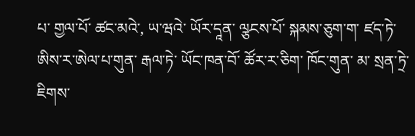པ་ གྱལ་པོ་ ཚང་མའེ་, ཡ་ཝའེ་ ཡོར་དཱན་ ལྩངས་པོ་ སྐམས་ཅུག་ག་ ཛད་ཏེ་ ཨིས་ར་ཨེལ་པ་གུན་ རྒལ་ཏེ་ ཡོང་ཁན་བོ་ ཚོར་ར་ཅིག་ ཁོང་གུན་ མ་ སྲན་ཏྲེ་ ཇིགས་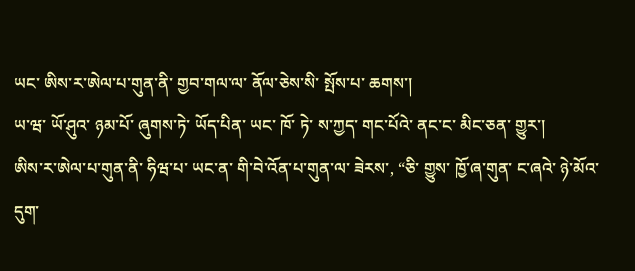ཡང་ ཨིས་ར་ཨེལ་པ་གུན་ནི་ གྱབ་གལ་ལ་ ནོལ་ཅེས་སི་ སྤོས་པ་ ཆགས་།
ཡ་ཝ་ ཡོ་ཤུའ་ ཉམ་པོ་ ཞུགས་ཏེ་ ཡོད་པིན་ ཡང་ ཁོ་ ཏེ་ ས་ཀྱད་ གང་པོའེ་ ནང་ང་ མིང་ཅན་ གྱུར་།
ཨིས་ར་ཨེལ་པ་གུན་ནི་ ཧིཝ་པ་ ཡང་ན་ གི་བེ་འོན་པ་གུན་ལ་ ཟེརས་, “ཅི་ གྱུས་ ཁྱོ་ཞ་གུན་ ང་ཞའེ་ ཉེ་མོའ་ དུག་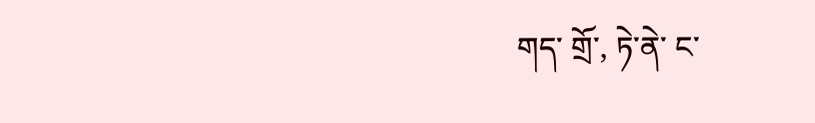གད་ གྲོ་, ཏེ་ནེ་ ང་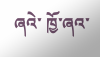ཞའེ་ ཁྱོ་ཞའ་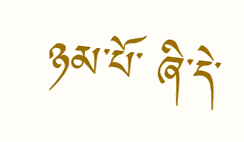ཉམ་པོ་ ཞི་དེ་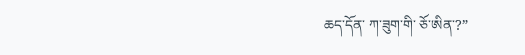ཆད་དོན་ ཀ་ཟུག་གི་ ཅོ་ཨིན་?”